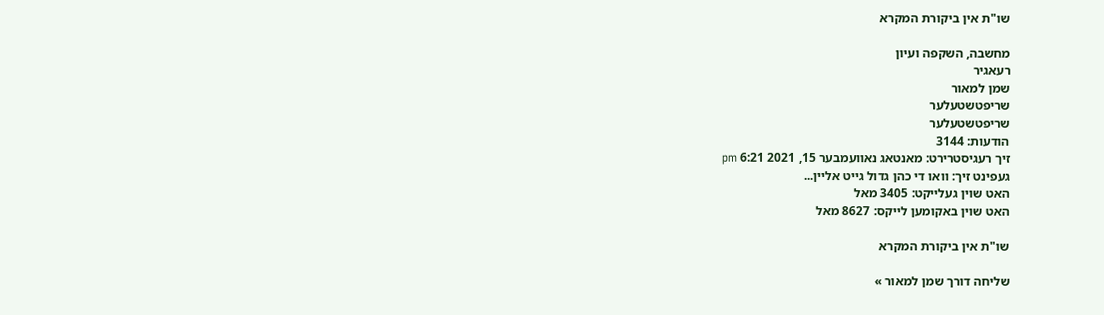שו"ת אין ביקורת המקרא

מחשבה, השקפה ועיון
רעאגיר
שמן למאור
שריפטשטעלער
שריפטשטעלער
הודעות: 3144
זיך רעגיסטרירט: מאנטאג נאוועמבער 15, 2021 6:21 pm
געפינט זיך: וואו די כהן גדול גייט אליין...
האט שוין געלייקט: 3405 מאל
האט שוין באקומען לייקס: 8627 מאל

שו"ת אין ביקורת המקרא

שליחה דורך שמן למאור »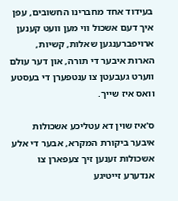בעידוד אחד מחברינו החשובים, עפן איך דעם אשכול ווי מען וועט קענען ארויפברענגען שאלות, קשיות, הארות איבער די תורה, און דער עולם ווערט געבעטן צו ענטפערן די בעסטע וואס איז שייך.

ס'איז שוין דא עטליכע אשכולות איבער ביקורת המקרא, אבער די אלע אשכולות זענען זיך צעפארן צו אנדערע זייטיגע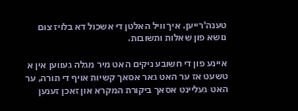טענה'רייען. איך וויל האלטן די אשכול דא בלויז צום נושא פון שאלות ותשובות.

איינע פון די חשובע ניקים האט מיר מגלה געווען אין א טשעט אז ער האט גאר אסאך קשיות אויף די תורה, ער האט געליינט אסאך ביקורת המקרא און זאכן זענען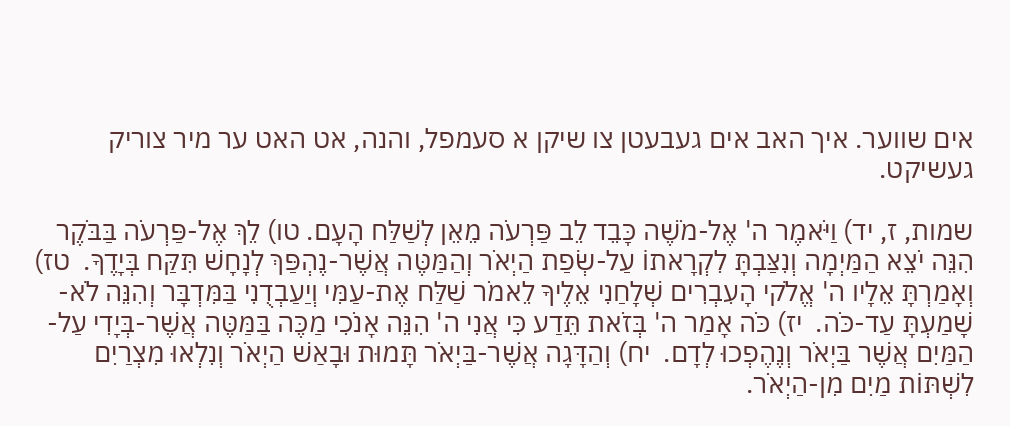אים שווער. איך האב אים געבעטן צו שיקן א סעמפל, והנה, אט האט ער מיר צוריק געשיקט.

שמות, ז, יד) וַיֹּאמֶר ה' אֶל-מֹשֶׁה כָּבֵד לֵב פַּרְעֹה מֵאֵן לְשַׁלַּח הָעָם. טו) לֵךְ אֶל-פַּרְעֹה בַּבֹּקֶר הִנֵּה יֹצֵא הַמַּיְמָה וְנִצַּבְתָּ לִקְרָאתוֹ עַל-שְׂפַת הַיְאֹר וְהַמַּטֶּה אֲשֶׁר-נֶהְפַּךְ לְנָחָשׁ תִּקַּח בְּיָדֶךָ.  טז) וְאָמַרְתָּ אֵלָיו ה' אֱלֹקי הָעִבְרִים שְׁלָחַנִי אֵלֶיךָ לֵאמֹר שַׁלַּח אֶת-עַמִּי וְיַעַבְדֻנִי בַּמִּדְבָּר וְהִנֵּה לֹא-שָׁמַעְתָּ עַד-כֹּה.  יז) כֹּה אָמַר ה' בְּזֹאת תֵּדַע כִּי אֲנִי ה' הִנֵּה אָנֹכִי מַכֶּה בַּמַּטֶּה אֲשֶׁר-בְּיָדִי עַל-הַמַּיִם אֲשֶׁר בַּיְאֹר וְנֶהֶפְכוּ לְדָם.  יח) וְהַדָּגָה אֲשֶׁר-בַּיְאֹר תָּמוּת וּבָאַשׁ הַיְאֹר וְנִלְאוּ מִצְרַיִם לִשְׁתּוֹת מַיִם מִן-הַיְאֹר.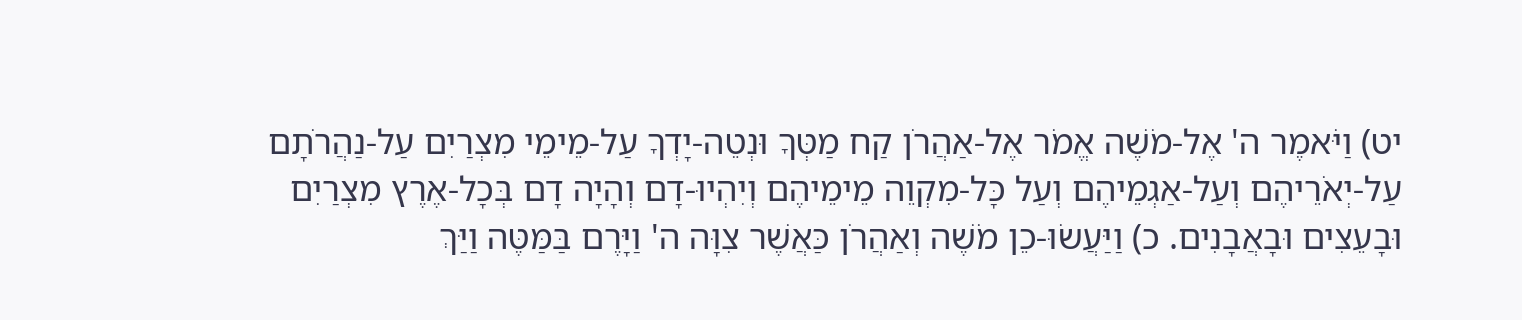יט) וַיֹּאמֶר ה' אֶל-מֹשֶׁה אֱמֹר אֶל-אַהֲרֹן קַח מַטְּךָ וּנְטֵה-יָדְךָ עַל-מֵימֵי מִצְרַיִם עַל-נַהֲרֹתָם עַל-יְאֹרֵיהֶם וְעַל-אַגְמֵיהֶם וְעַל כָּל-מִקְוֵה מֵימֵיהֶם וְיִהְיוּ-דָם וְהָיָה דָם בְּכָל-אֶרֶץ מִצְרַיִם וּבָעֵצִים וּבָאֲבָנִים. כ) וַיַּעֲשׂוּ-כֵן מֹשֶׁה וְאַהֲרֹן כַּאֲשֶׁר צִוָּה ה' וַיָּרֶם בַּמַּטֶּה וַיַּךְ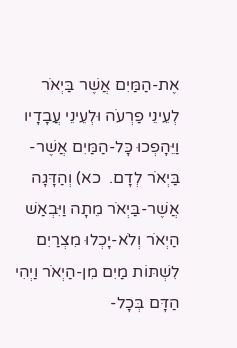אֶת-הַמַּיִם אֲשֶׁר בַּיְאֹר לְעֵינֵי פַרְעֹה וּלְעֵינֵי עֲבָדָיו וַיֵּהָפְכוּ כָּל-הַמַּיִם אֲשֶׁר-בַּיְאֹר לְדָם.  כא) וְהַדָּגָה אֲשֶׁר-בַּיְאֹר מֵתָה וַיִּבְאַשׁ הַיְאֹר וְלֹא-יָכְלוּ מִצְרַיִם לִשְׁתּוֹת מַיִם מִן-הַיְאֹר וַיְהִי הַדָּם בְּכָל-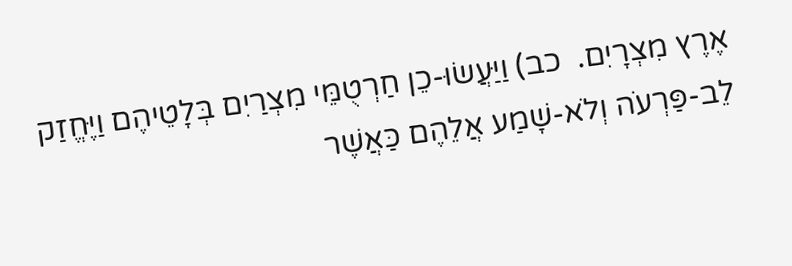אֶרֶץ מִצְרָיִם.  כב) וַיַּעֲשׂוּ-כֵן חַרְטֻמֵּי מִצְרַיִם בְּלָטֵיהֶם וַיֶּחֱזַק לֵב-פַּרְעֹה וְלֹא-שָׁמַע אֲלֵהֶם כַּאֲשֶׁר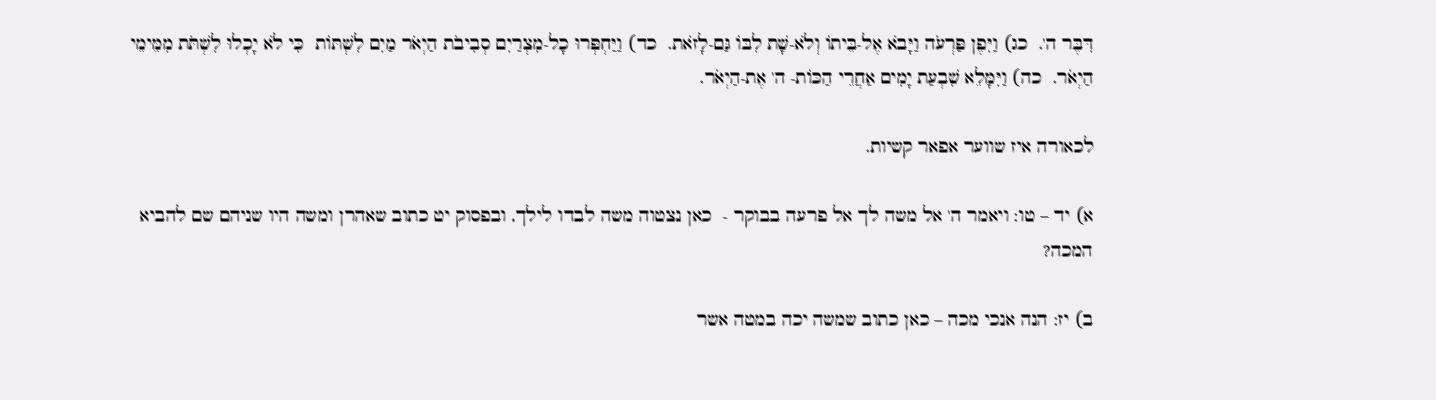דִּבֶּר ה'.  כג) וַיִּפֶן פַּרְעֹה וַיָּבֹא אֶל-בֵּיתוֹ וְלֹא-שָׁת לִבּוֹ גַּם-לָזֹאת.  כד) וַיַּחְפְּרוּ כָל-מִצְרַיִם סְבִיבֹת הַיְאֹר מַיִם לִשְׁתּוֹת  כִּי לֹא יָכְלוּ לִשְׁתֹּת מִמֵּימֵי הַיְאֹר.  כה) וַיִּמָּלֵא שִׁבְעַת יָמִים אַחֲרֵי הַכּוֹת- ה' אֶת-הַיְאֹר.

לכאורה איז שווער אפאר קשיות.

א) יד – טו: ויאמר ה' אל משה לך אל פרעה בבוקר -  כאן נצטוה משה לבדו לילך, ובפסוק יט כתוב שאהרן ומשה היו שניהם שם להביא המכה?

ב) יז: הנה אנכי מכה – כאן כתוב שמשה יכה במטה אשר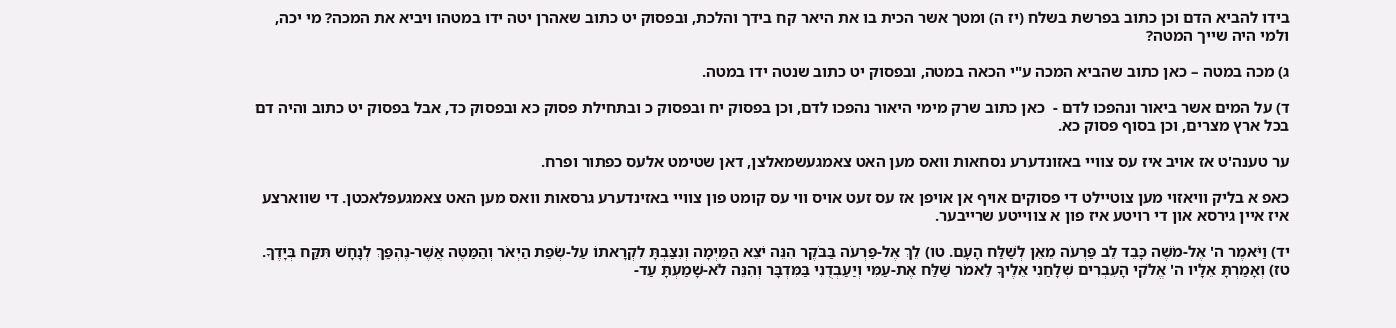בידו להביא הדם וכן כתוב בפרשת בשלח (יז ה) ומטך אשר הכית בו את היאר קח בידך והלכת, ובפסוק יט כתוב שאהרן יטה ידו במטהו ויביא את המכה? מי יכה, ולמי היה שייך המטה?

ג) מכה במטה – כאן כתוב שהביא המכה ע"י הכאה במטה, ובפסוק יט כתוב שנטה ידו במטה.

ד) על המים אשר ביאור ונהפכו לדם -  כאן כתוב שרק מימי היאור נהפכו לדם, וכן בפסוק יח ובפסוק כ ובתחילת פסוק כא ובפסוק כד, אבל בפסוק יט כתוב והיה דם בכל ארץ מצרים, וכן בסוף פסוק כא.

ער טענה'ט אז אויב איז עס צוויי באזונדערע נסחאות וואס מען האט צאמגעשמאלצן, דאן שטימט אלעס כפתור ופרח.

כאפ א בליק וויאזוי מען צוטיילט די פסוקים אויף אן אויפן אז עס זעט אויס ווי עס קומט פון צוויי באזינדערע גרסאות וואס מען האט צאמגעפלאכטן. די שווארצע איז איין גירסא און די רויטע איז פון א צווייטע שרייבער.

יד) וַיֹּאמֶר ה' אֶל-מֹשֶׁה כָּבֵד לֵב פַּרְעֹה מֵאֵן לְשַׁלַּח הָעָם. טו) לֵךְ אֶל-פַּרְעֹה בַּבֹּקֶר הִנֵּה יֹצֵא הַמַּיְמָה וְנִצַּבְתָּ לִקְרָאתוֹ עַל-שְׂפַת הַיְאֹר וְהַמַּטֶּה אֲשֶׁר-נֶהְפַּךְ לְנָחָשׁ תִּקַּח בְּיָדֶךָ. טז) וְאָמַרְתָּ אֵלָיו ה' אֱלֹקי הָעִבְרִים שְׁלָחַנִי אֵלֶיךָ לֵאמֹר שַׁלַּח אֶת-עַמִּי וְיַעַבְדֻנִי בַּמִּדְבָּר וְהִנֵּה לֹא-שָׁמַעְתָּ עַד-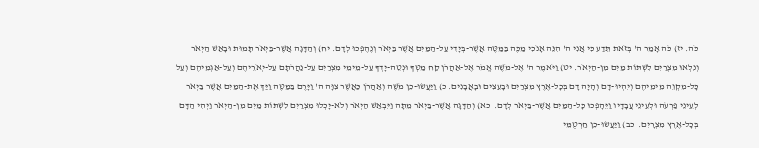כֹּה. יז) כֹּה אָמַר ה' בְּזֹאת תֵּדַע כִּי אֲנִי ה' הִנֵּה אָנֹכִי מַכֶּה בַּמַּטֶּה אֲשֶׁר-בְּיָדִי עַל-הַמַּיִם אֲשֶׁר בַּיְאֹר וְנֶהֶפְכוּ לְדָם. יח) וְהַדָּגָה אֲשֶׁר-בַּיְאֹר תָּמוּת וּבָאַשׁ הַיְאֹר וְנִלְאוּ מִצְרַיִם לִשְׁתּוֹת מַיִם מִן-הַיְאֹר. יט) וַיֹּאמֶר ה' אֶל-מֹשֶׁה אֱמֹר אֶל-אַהֲרֹן קַח מַטְּךָ וּנְטֵה-יָדְךָ עַל-מֵימֵי מִצְרַיִם עַל-נַהֲרֹתָם עַל-יְאֹרֵיהֶם וְעַל-אַגְמֵיהֶם וְעַל כָּל-מִקְוֵה מֵימֵיהֶם וְיִהְיוּ-דָם וְהָיָה דָם בְּכָל-אֶרֶץ מִצְרַיִם וּבָעֵצִים וּבָאֲבָנִים. כ) וַיַּעֲשׂוּ-כֵן מֹשֶׁה וְאַהֲרֹן כַּאֲשֶׁר צִוָּה ה' וַיָּרֶם בַּמַּטֶּה וַיַּךְ אֶת-הַמַּיִם אֲשֶׁר בַּיְאֹר לְעֵינֵי פַרְעֹה וּלְעֵינֵי עֲבָדָיו וַיֵּהָפְכוּ כָּל-הַמַּיִם אֲשֶׁר-בַּיְאֹר לְדָם.  כא) וְהַדָּגָה אֲשֶׁר-בַּיְאֹר מֵתָה וַיִּבְאַשׁ הַיְאֹר וְלֹא-יָכְלוּ מִצְרַיִם לִשְׁתּוֹת מַיִם מִן-הַיְאֹר וַיְהִי הַדָּם בְּכָל-אֶרֶץ מִצְרָיִם.  כב) וַיַּעֲשׂוּ-כֵן חַרְטֻמֵּי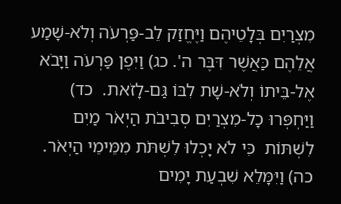מִצְרַיִם בְּלָטֵיהֶם וַיֶּחֱזַק לֵב-פַּרְעֹה וְלֹא-שָׁמַע אֲלֵהֶם כַּאֲשֶׁר דִּבֶּר ה'. כג) וַיִּפֶן פַּרְעֹה וַיָּבֹא אֶל-בֵּיתוֹ וְלֹא-שָׁת לִבּוֹ גַּם-לָזֹאת.  כד) וַיַּחְפְּרוּ כָל-מִצְרַיִם סְבִיבֹת הַיְאֹר מַיִם לִשְׁתּוֹת  כִּי לֹא יָכְלוּ לִשְׁתֹּת מִמֵּימֵי הַיְאֹר.  כה) וַיִּמָּלֵא שִׁבְעַת יָמִים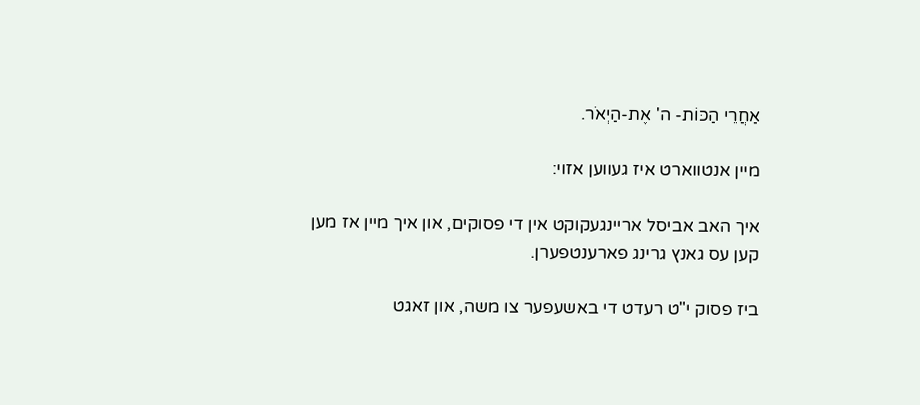אַחֲרֵי הַכּוֹת- ה' אֶת-הַיְאֹר.

מיין אנטווארט איז געווען אזוי:

איך האב אביסל אריינגעקוקט אין די פסוקים, און איך מיין אז מען קען עס גאנץ גרינג פארענטפערן.

ביז פסוק י"ט רעדט די באשעפער צו משה, און זאגט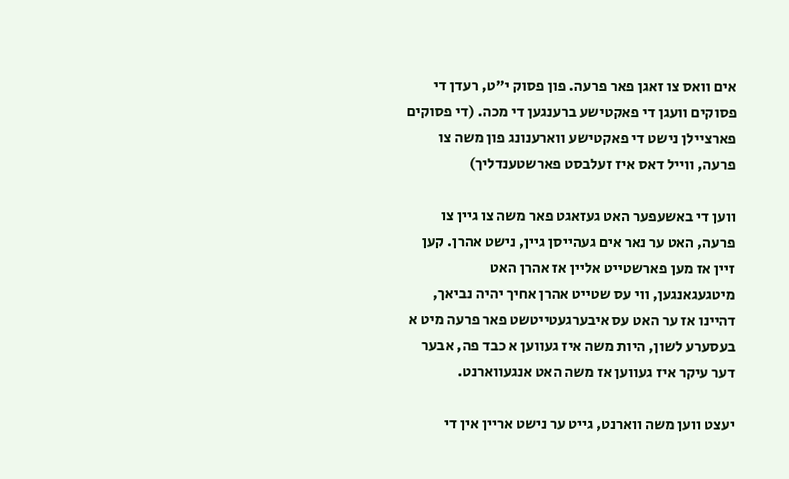אים וואס צו זאגן פאר פרעה. פון פסוק י"ט, רעדן די פסוקים וועגן די פאקטישע ברענגען די מכה. (די פסוקים פארציילן נישט די פאקטישע ווארענונג פון משה צו פרעה, ווייל דאס איז זעלבסט פארשטענדליך)

ווען די באשעפער האט געזאגט פאר משה צו גיין צו פרעה, האט ער נאר אים געהייסן גיין, נישט אהרן. קען זיין אז מען פארשטייט אליין אז אהרן האט מיטגעגאנגען, ווי עס שטייט אהרן אחיך יהיה נביאך, דהיינו אז ער האט עס איבערגעטייטשט פאר פרעה מיט א בעסערע לשון, היות משה איז געווען א כבד פה, אבער דער עיקר איז געווען אז משה האט אנגעווארנט.

יעצט ווען משה ווארנט, גייט ער נישט אריין אין די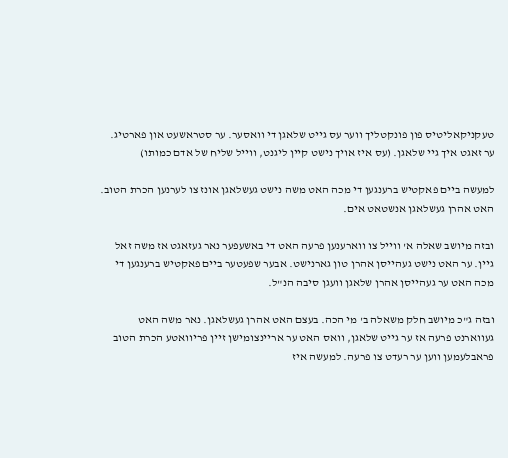טעקניקאליטיס פון פונקטליך ווער עס גייט שלאגן די וואסער. ער סטראשעט און פארטיג. ער זאגט איך גיי שלאגן. (עס איז אויך נישט קיין ליגנט, ווייל שליח של אדם כמותו)

למעשה ביים פאקטיש ברענגען די מכה האט משה נישט געשלאגן אונז צו לערנען הכרת הטוב. האט אהרן געשלאגן אנשטאט אים.

ובזה מיושב שאלה א' ווייל צו ווארענען פרעה האט די באשעפער נאר געזאגט אז משה זאל גיין. ער האט נישט געהייסן אהרן טון גארנישט. אבער שפעטער ביים פאקטיש ברענגען די מכה האט ער געהייסן אהרן שלאגן וועגן סיבה הנ"ל.

ובזה ג"כ מיושב חלק משאלה ב' מי הכה. בעצם האט אהרן געשלאגן. נאר משה האט געווארנט פרעה אז ער גייט שלאגן, וואס האט ער אריינצומישן זיין פריוואטע הכרת הטוב פראבלעמען ווען ער רעדט צו פרעה. למעשה איז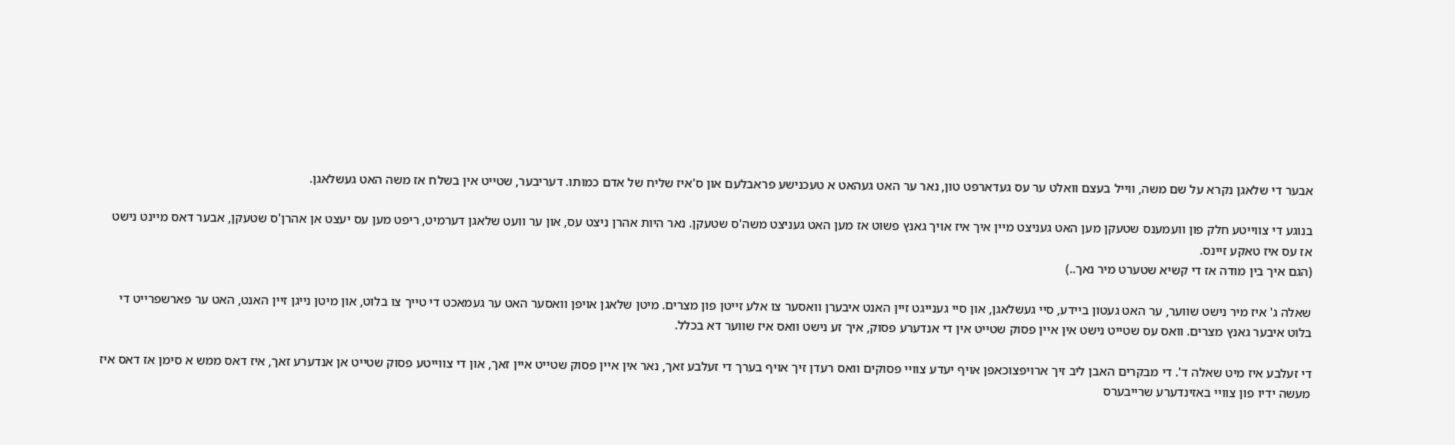אבער די שלאגן נקרא על שם משה, ווייל בעצם וואלט ער עס געדארפט טון, נאר ער האט געהאט א טעכנישע פראבלעם און ס'איז שליח של אדם כמותו. דעריבער, שטייט אין בשלח אז משה האט געשלאגן.

בנוגע די צווייטע חלק פון וועמענס שטעקן מען האט געניצט מיין איך איז אויך גאנץ פשוט אז מען האט געניצט משה'ס שטעקן. נאר היות אהרן ניצט עס, און ער וועט שלאגן דערמיט, ריפט מען עס יעצט אן אהרן'ס שטעקן, אבער דאס מיינט נישט אז עס איז טאקע זיינס.
(הגם איך בין מודה אז די קשיא שטערט מיר נאך..)

שאלה ג' איז מיר נישט שווער, ער האט געטון ביידע, סיי געשלאגן, און סיי גענייגט זיין האנט איבערן וואסער צו אלע זייטן פון מצרים. מיטן שלאגן אויפן וואסער האט ער געמאכט די טייך צו בלוט, און מיטן נייגן זיין האנט, האט ער פארשפרייט די בלוט איבער גאנץ מצרים. וואס עס שטייט נישט אין איין פסוק שטייט אין די אנדערע פסוק, איך זע נישט וואס איז שווער דא בכלל.

די זעלבע איז מיט שאלה ד'. די מבקרים האבן ליב זיך ארויפצוכאפן אויף יעדע צוויי פסוקים וואס רעדן זיך אויף בערך די זעלבע זאך, נאר אין איין פסוק שטייט איין זאך, און די צווייטע פסוק שטייט אן אנדערע זאך, איז דאס ממש א סימן אז דאס איז מעשה ידיו פון צוויי באזינדערע שרייבערס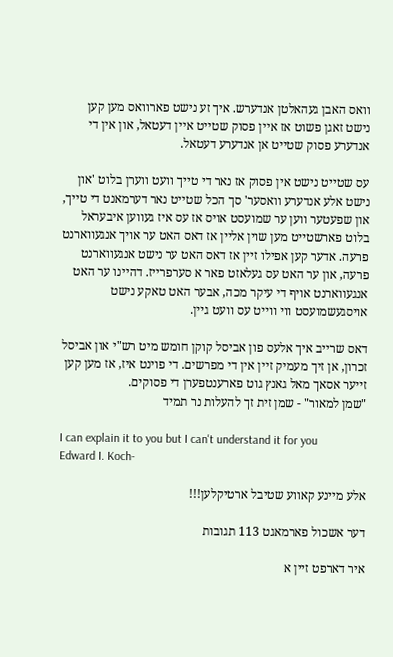וואס האבן געהאלטן אנדערש. איך זע נישט פארוואס מען קען נישט זאגן פשוט אז איין פסוק שטייט איין דעטאל, און אין די אנדערע פסוק שטייט אן אנדערע דעטאל.

עס שטייט נישט אין פסוק אז נאר די טייך וועט ווערן בלוט 'און נישט אלע אנדערע וואסער' סך הכל שטייט נאר דערמאנט די טייך, און שפעטער ווען ער שמועסט אויס אז עס איז געווען איבעראל בלוט פארשטייט מען שוין אליין אז דאס האט ער אויך אנגעווארנט פרעה. אדער קען אפילו זיין אז דאס האט ער נישט אנגעווארנט פרעה, און ער האט עס געלאזט פאר א סערפרייז. דהיינו ער האט אנגעווארנט אויף די עיקר מכה, אבער האט טאקע נישט אויסגעשמועסט ווי ווייט עס וועט גיין.

דאס שרייב איך אלעס פון אביסל קוקן חומש מיט רש"י און אביסל זכרון, אן זיך מעמיק זיין אין די מפרשים. די פוינט איז, אז מען קען זייער אסאך מאל גאנץ גוט פארענטפערן די פסוקים.
"שמן למאור" - שמן זית זך להעלות נר תמיד

I can explain it to you but I can't understand it for you
Edward I. Koch-

אלע מיינע קאווע שטיבל ארטיקלען!!!

דער אשכול פארמאגט 113 תגובות

איר דארפט זיין א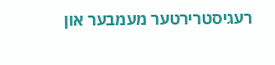רעגיסטרירטער מעמבער און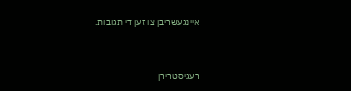איינגעשריבן צו זען די תגובות.


רעגיסטרירן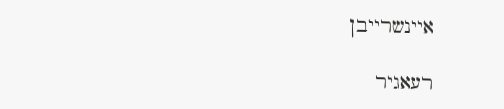איינשרייבן

רעאגיר